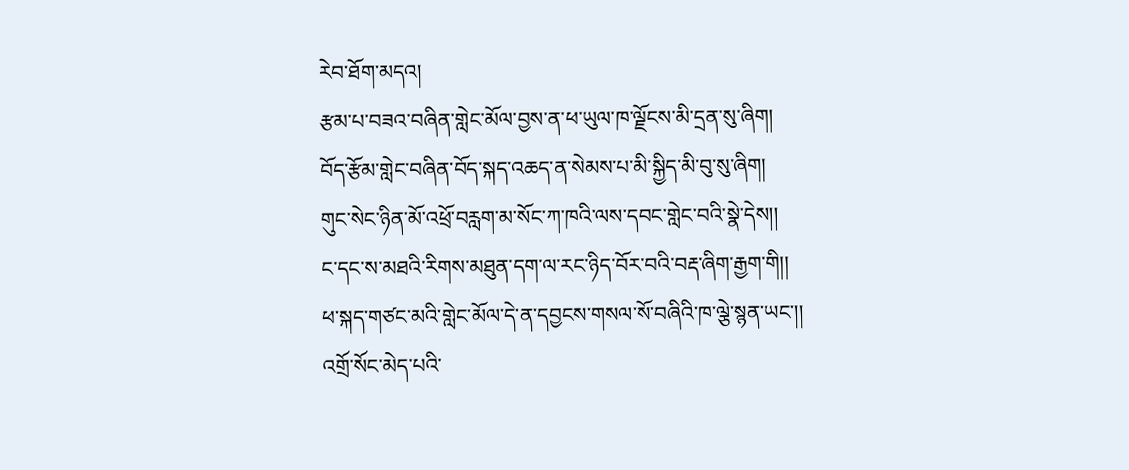རེབ་ཐོག་མདའ།
རྩམ་པ་བཟའ་བཞིན་གླེང་མོལ་བྱས་ན་ཕ་ཡུལ་ཁ་ལྗོངས་མི་དྲན་སུ་ཞིག།
བོད་རྩོམ་གླེང་བཞིན་བོད་སྐད་འཆད་ན་སེམས་པ་མི་སྐྱིད་མི་བུ་སུ་ཞིག།
གུང་སེང་ཉིན་མོ་འཕྲོ་བརླག་མ་སོང་ཀ་ཁའི་ལས་དབང་གླེང་བའི་སྣེ་དེས།།
ང་དང་ས་མཐའི་རིགས་མཐུན་དག་ལ་རང་ཉིད་བོར་བའི་བརྡ་ཞིག་རྒྱག་གི།།
ཕ་སྐད་གཙང་མའི་གླེང་མོལ་དེ་ན་དབྱངས་གསལ་སོ་བཞིའི་ཁ་ལྕེ་སྙན་ཡང་།།
འགྲོ་སོང་མེད་པའི་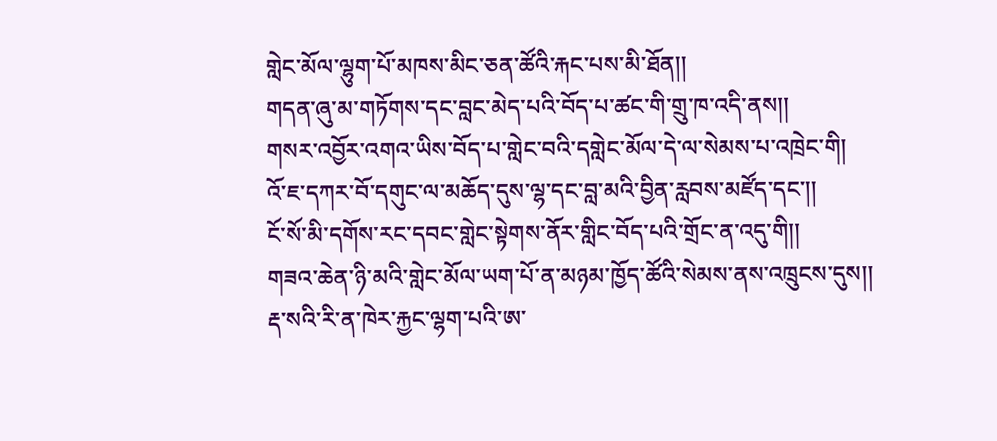གླེང་མོལ་ལྷུག་པོ་མཁས་མིང་ཅན་ཚོའི་རྐང་པས་མི་ཐོན།།
གདན་ཞུ་མ་གཏོགས་དང་བླང་མེད་པའི་བོད་པ་ཚང་གི་གྲུ་ཁ་འདི་ནས།།
གསར་འབྱོར་འགའ་ཡིས་བོད་པ་གླེང་བའི་དགླེང་མོལ་དེ་ལ་སེམས་པ་འཁྲེང་གི།
འོ་ཇ་དཀར་བོ་དགུང་ལ་མཆོད་དུས་ལྷ་དང་བླ་མའི་བྱིན་རླབས་མཛོད་དང་།།
ངོ་སོ་མི་དགོས་རང་དབང་གླེང་སྟེགས་ནོར་གླིང་བོད་པའི་གྲོང་ན་འདུ་གི།།
གཟའ་ཆེན་ཉི་མའི་གླེང་མོལ་ཡག་པོ་ན་མཉམ་ཁྱོད་ཚོའི་སེམས་ནས་འཁྲུངས་དུས།།
རྡ་སའི་རི་ན་ཁེར་རྐྱང་ལྷག་པའི་ཨ་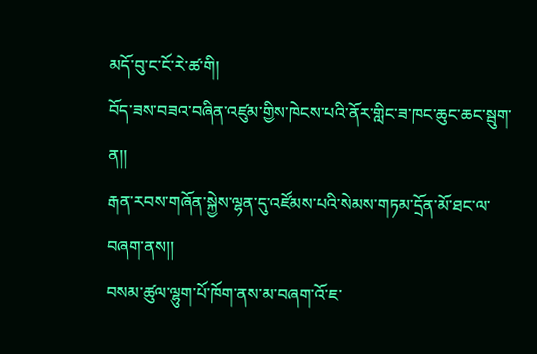མདོ་བུ་ང་ངོ་རེ་ཚ་གི།
བོད་ཟས་བཟའ་བཞིན་འཛུམ་གྱིས་ཁེངས་པའི་ནོར་གླིང་ཟ་ཁང་ཆུང་ཆང་སྦུག་ན།།
རྒན་རབས་གཞོན་སྐྱེས་ལྷན་དུ་འཛོམས་པའི་སེམས་གཏམ་དྲོན་མོ་ཐང་ལ་བཞག་ནས།།
བསམ་ཚུལ་ལྷུག་པོ་ཁོག་ནས་མ་བཞག་འོ་ཇ་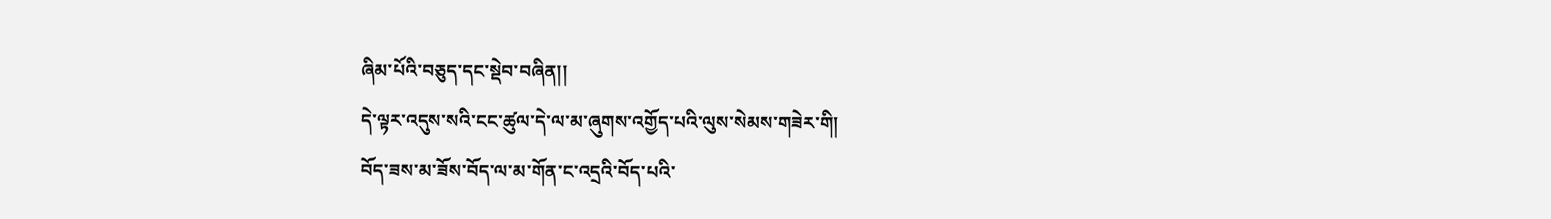ཞིམ་པོའི་བཅུད་དང་སྡེབ་བཞིན།།
དེ་ལྟར་འདུས་སའི་ངང་ཚུལ་དེ་ལ་མ་ཞུགས་འགྱོད་པའི་ལུས་སེམས་གཟེར་གི།
བོད་ཟས་མ་ཟོས་བོད་ལ་མ་གོན་ང་འདྲའི་བོད་པའི་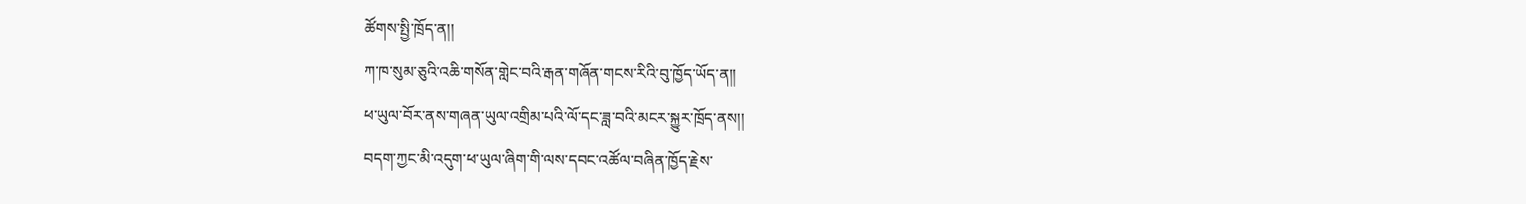ཚོགས་སྤྱི་ཁྲོད་ན།།
ཀ་ཁ་སུམ་ཅུའི་འཆི་གསོན་གླེང་བའི་རྒན་གཞོན་གངས་རིའི་བུ་ཁྱོད་ཡོད་ན།།
ཕ་ཡུལ་བོར་ནས་གཞན་ཡུལ་འགྲིམ་པའི་ལོ་དང་ཟླ་བའི་མངར་སྐྱུར་ཁྲོད་ནས།།
བདག་ཀྱང་མི་འདུག་ཕ་ཡུལ་ཞིག་གི་ལས་དབང་འཚོལ་བཞིན་ཁྱོད་རྗེས་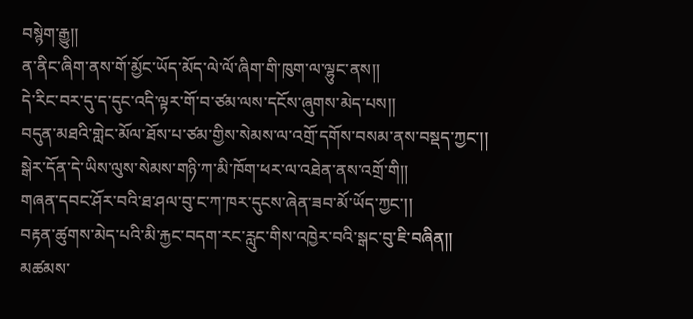བསྙེག་རྒྱུ།།
ན་ནིང་ཞིག་ནས་གོ་མྱོང་ཡོད་མོད་ལེ་ལོ་ཞིག་གི་ཁུག་ལ་ལྷུང་ནས།།
དེ་རིང་བར་དུ་ད་དུང་འདི་ལྟར་གོ་བ་ཙམ་ལས་དངོས་ཞུགས་མེད་པས།།
བདུན་མཐའི་གླེང་མོལ་ཐོས་པ་ཙམ་གྱིས་སེམས་ལ་འགྲོ་དགོས་བསམ་ནས་བསྡད་ཀྱང་།།
སྒེར་དོན་དེ་ཡིས་ལུས་སེམས་གཉི་ཀ་མི་ཁོག་ཕར་ལ་འཐེན་ནས་འགྲོ་གི།།
གཞན་དབང་ཤོར་བའི་ཐ་ཤལ་བུ་ང་ཀ་ཁར་དུངས་ཞེན་ཟབ་མོ་ཡོད་ཀྱང་།།
བརྟན་ཚུགས་མེད་པའི་མི་རྐྱང་བདག་རང་རླུང་གིས་འཁྱེར་བའི་སྒང་བུ་ཇི་བཞིན།།
མཚམས་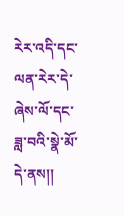རེར་འདི་དང་ལན་རེར་དེ་ཞེས་ལོ་དང་ཟླ་བའི་སྣེ་མོ་དེ་ནས།།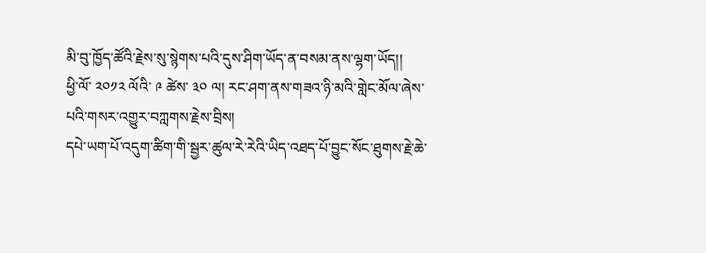མི་བུ་ཁྱོད་ཚོའི་རྗེས་སུ་སྙེགས་པའི་དུས་ཤིག་ཡོད་ན་བསམ་ནས་ལྷག་ཡོད།།
ཕྱི་ལོ་ ༢༠༡༢ ལོའི་ ༩ ཚེས་ ༣༠ ལ། རང་ཤག་ནས་གཟའ་ཉི་མའི་གླེང་མོལ་ཞེས་པའི་གསར་འགྱུར་བཀླགས་རྗེས་བྲིས།
དཔེ་ཡག་པོ་འདུག་ཚིག་གི་སྦྱར་ཚུལ་རེ་རེའི་ཡིད་འཐད་པོ་བྱུང་སོང་ཐུགས་རྗེ་ཆེ་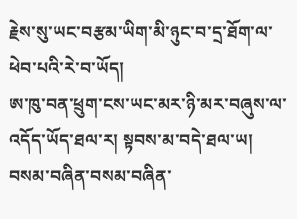རྗེས་སུ་ཡང་བརྩམ་ཡིག་མི་ཉུང་བ་དྲ་ཐོག་ལ་ཕེབ་པའི་རེ་བ་ཡོད།
ཨ་ཁུ་བན་ཕྲུག་ངས་ཡང་མར་ཉི་མར་བཞུས་ལ་འདོད་ཡོད་ཐལ་ར། སྟབས་མ་བདེ་ཐལ་ཡ།
བསམ་བཞིན་བསམ་བཞིན་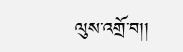ལུས་འགྲོ་བ།།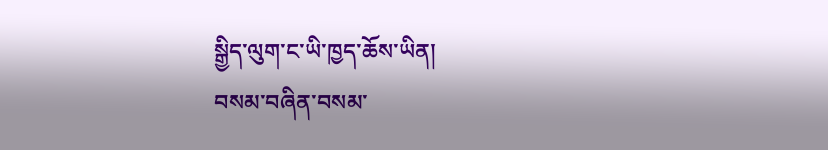སྒྱིད་ལུག་ང་ཡི་ཁྱད་ཆོས་ཡིན།
བསམ་བཞིན་བསམ་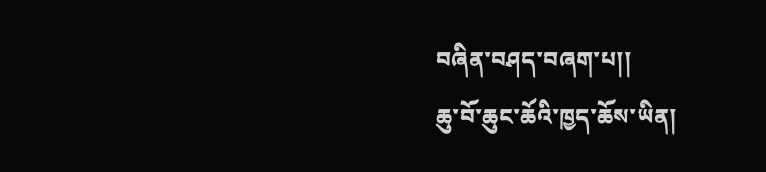བཞིན་བཤད་བཞག་པ།།
ཆུ་བོ་ཆུང་ཆོའི་ཁྱད་ཆོས་ཡིན།